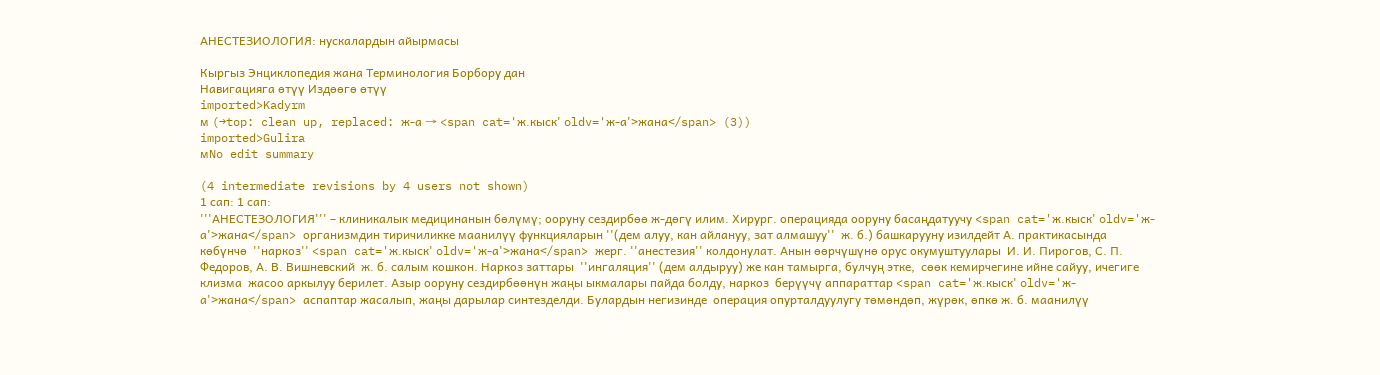АНЕСТЕЗИОЛОГИЯ: нускалардын айырмасы

Кыргыз Энциклопедия жана Терминология Борбору дан
Навигацияга өтүү Издөөгө өтүү
imported>Kadyrm
м (→top: clean up, replaced: ж-а → <span cat='ж.кыск' oldv='ж-а'>жана</span> (3))
imported>Gulira
мNo edit summary

(4 intermediate revisions by 4 users not shown)
1 сап: 1 сап:
'''АНЕСТЕЗОЛОГИЯ''' – клиникалык медицинанын бөлүмү; ооруну сездирбөө ж-дөгү илим. Хирург. операцияда ооруну басаңдатуучу <span cat='ж.кыск' oldv='ж-а'>жана</span> организмдин тиричиликке маанилүү функцияларын ''(дем алуу, кан айлануу, зат алмашуу''  ж. б.) башкарууну изилдейт А. практикасында  көбүнчө  ''наркоз'' <span cat='ж.кыск' oldv='ж-а'>жана</span> жерг. ''анестезия'' колдонулат. Анын өөрчүшүнө орус окумуштуулары  И. И. Пирогов, С. П. Федоров, А. В. Вишневский  ж. б. салым кошкон. Наркоз заттары  ''ингаляция'' (дем алдыруу) же кан тамырга, булчуң этке,  сөөк кемирчегине ийне сайуу, ичегиге клизма  жасоо аркылуу берилет. Азыр ооруну сездирбөөнүн жаңы ыкмалары пайда болду, наркоз  берүүчү аппараттар <span cat='ж.кыск' oldv='ж-а'>жана</span> аспаптар жасалып, жаңы дарылар синтезделди. Булардын негизинде  операция опурталдуулугу төмөндөп, жүрөк, өпкө ж. б. маанилүү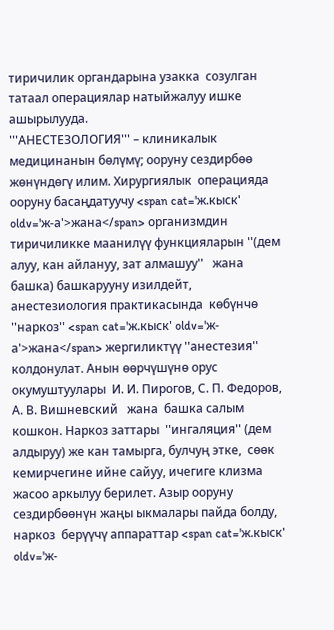тиричилик органдарына узакка  созулган татаал операциялар натыйжалуу ишке  ашырылууда.
'''АНЕСТЕЗОЛОГИЯ''' – клиникалык медицинанын бөлүмү; ооруну сездирбөө жөнүндөгү илим. Хирургиялык  операцияда ооруну басаңдатуучу <span cat='ж.кыск' oldv='ж-а'>жана</span> организмдин тиричиликке маанилүү функцияларын ''(дем алуу, кан айлануу, зат алмашуу''   жана башка) башкарууну изилдейт, анестезиология практикасында  көбүнчө  ''наркоз'' <span cat='ж.кыск' oldv='ж-а'>жана</span> жергиликтүү ''анестезия'' колдонулат. Анын өөрчүшүнө орус окумуштуулары  И. И. Пирогов, С. П. Федоров, А. В. Вишневский   жана  башка салым кошкон. Наркоз заттары  ''ингаляция'' (дем алдыруу) же кан тамырга, булчуң этке,  сөөк кемирчегине ийне сайуу, ичегиге клизма  жасоо аркылуу берилет. Азыр ооруну сездирбөөнүн жаңы ыкмалары пайда болду, наркоз  берүүчү аппараттар <span cat='ж.кыск' oldv='ж-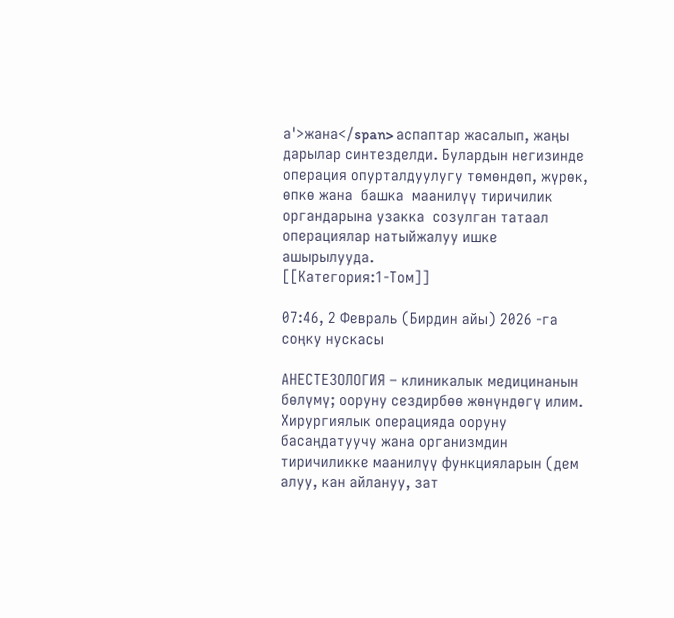а'>жана</span> аспаптар жасалып, жаңы дарылар синтезделди. Булардын негизинде  операция опурталдуулугу төмөндөп, жүрөк, өпкө жана  башка  маанилүү тиричилик органдарына узакка  созулган татаал операциялар натыйжалуу ишке  ашырылууда.
[[Категория:1-Том]]

07:46, 2 Февраль (Бирдин айы) 2026 -га соңку нускасы

АНЕСТЕЗОЛОГИЯ – клиникалык медицинанын бөлүмү; ооруну сездирбөө жөнүндөгү илим. Хирургиялык операцияда ооруну басаңдатуучу жана организмдин тиричиликке маанилүү функцияларын (дем алуу, кан айлануу, зат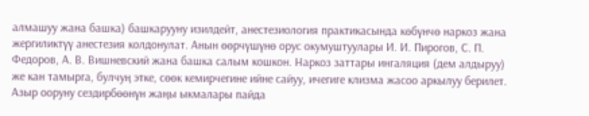алмашуу жана башка) башкарууну изилдейт, анестезиология практикасында көбүнчө наркоз жана жергиликтүү анестезия колдонулат. Анын өөрчүшүнө орус окумуштуулары И. И. Пирогов, С. П. Федоров, А. В. Вишневский жана башка салым кошкон. Наркоз заттары ингаляция (дем алдыруу) же кан тамырга, булчуң этке, сөөк кемирчегине ийне сайуу, ичегиге клизма жасоо аркылуу берилет. Азыр ооруну сездирбөөнүн жаңы ыкмалары пайда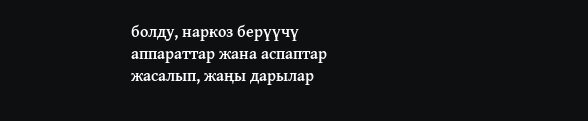болду, наркоз берүүчү аппараттар жана аспаптар жасалып, жаңы дарылар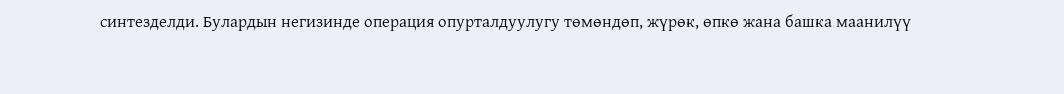синтезделди. Булардын негизинде операция опурталдуулугу төмөндөп, жүрөк, өпкө жана башка маанилүү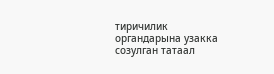тиричилик органдарына узакка созулган татаал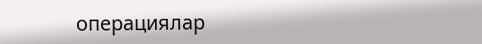операциялар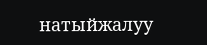натыйжалуу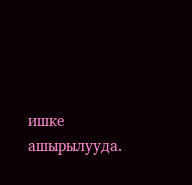ишке ашырылууда.